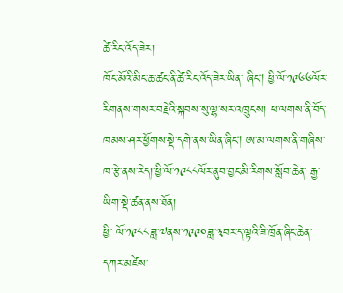ཚེ་རིང་འོད་ཟེར།
ཁོང་མོའི་མིང་ཆ་ཚང་ནི་ཚེ་རིང་འོད་ཟེར་ཡིན་ ཞིང། ཕྱི་ལོ་༡༩༦༦ལོར་རིགནས་གསར་བརྗེའི་སྐབས་སུ་ལྷ་སར་འཁྲུངས། ཕ་ལགས་ནི་བོད་ཁམས་ཤར་ཕྱོགས་སྡེ་དགེ་ནས་ཡིན་ཞིང། ཨ་མ་ལགས་ནི་གཞིས་ཁ་རྩེ་ནས་རེད།་ཕྱི་ལོ་༡༩༨༨ལོར་ནུབ་བྱང་མི་རིགས་སློབ་ཆེན་ རྒྱ་ཡིག་སྡེ་ཚན་ནས་ཐོན།
ཕྱི་ ལོ་༡༩༨༨ཟླ་༧ནས་༡༩༩༠ཟླ་༣བར་ད་ལྟའི་ཟི་ཁྲོན་ཞིང་ཆེན་དཀར་མཛེས་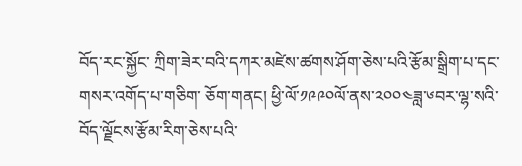བོད་རང་སྐྱོང་ ཀྲིག་ཟེར་བའི་དཀར་མཛེས་ཚགས་ཤོག་ཅེས་པའི་རྩོམ་སྒྲིག་པ་དང་གསར་འགོད་པ་གཅིག་ ཅོག་གནང། ཕྱི་ལོ་༡༩༩༠ལོ་ནས་༢༠༠༤ཟླ་༦བར་ལྷ་སའི་བོད་ལྗོངས་རྩོམ་རིག་ཅེས་པའི་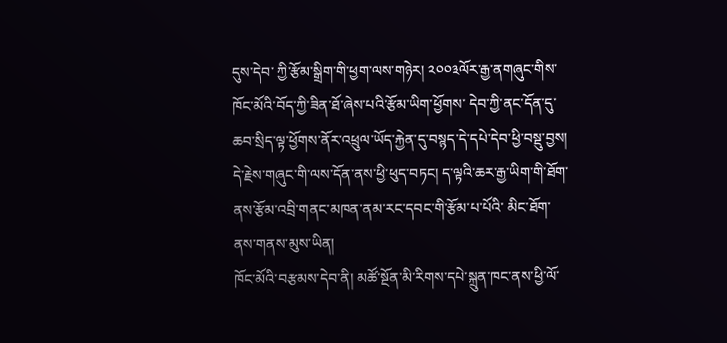དུས་དེབ་ ཀྱི་རྩོམ་སྒྲིག་གི་ཕྱག་ལས་གཉེར། ༢༠༠༣ལོར་རྒྱ་ནགཞུང་གིས་ཁོང་མོའི་བོད་ཀྱི་ཟིན་ཐོ་ཞེས་པའི་རྩོམ་ཡིག་ཕྱོགས་ དེབ་ཀྱི་ནང་དོན་དུ་ཆབ་སྲིད་ལྟ་ཕྱོགས་ནོར་འཕྲུལ་ཡོད་རྐྱེན་དུ་བསྙད་དེ་དཔེ་དེབ་ཕྱི་བསྡུ་བྱས། དེ་རྗེས་གཞུང་གི་ལས་དོན་ནས་ཕྱི་ཕུད་བཏང། ད་ལྟའི་ཆར་རྒྱ་ཡིག་གི་ཐོག་ནས་རྩོམ་འབྲི་གནང་མཁན་ནམ་རང་དབང་གི་རྩོམ་པ་པོའི་ མིང་ཐོག་ནས་གནས་མུས་ཡིན།
ཁོང་མོའི་བརྩམས་དེབ་ནི། མཚོ་སྔོན་མི་རིགས་དཔེ་སྐྲུན་ཁང་ནས་ཕྱི་ལོ་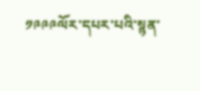༡༩༩༩ལོར་དཔར་པའི་སྙན་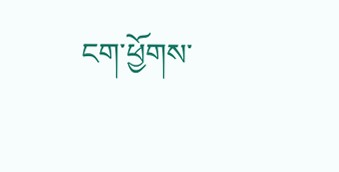ངག་ཕྱོགས་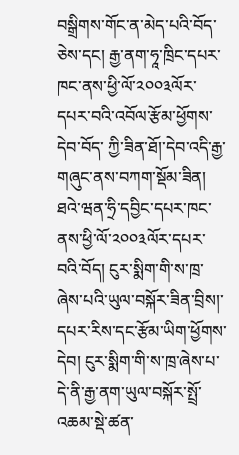བསྒྲིགས་གོང་ན་མེད་པའི་བོད་ཅེས་དང། རྒྱ་ནག་ཧཱ་ཁྲིང་དཔར་ཁང་ནས་ཕྱི་ལོ་༢༠༠༣ལོར་དཔར་བའི་འབོལ་རྩོམ་ཕྱོགས་དེབ་བོད་ ཀྱི་ཟིན་ཐོ།་དེབ་འདི་རྒྱ་གཞུང་ནས་བཀག་སྡོམ་ཟིན། ཐའེ་ཝན་ཧྲི་དབྱིང་དཔར་ཁང་ནས་ཕྱི་ལོ་༢༠༠༣ལོར་དཔར་བའི་བོད། ངུར་སྨིག་གི་ས་ཁྲ་ཞེས་པའི་ཡུལ་བསྐོར་ཟིན་བྲིས།་དཔར་རིས་དང་རྩོམ་ཡིག་ཕྱོགས་ དེབ། ངུར་སྨིག་གི་ས་ཁྲ་ཞེས་པ་དེ་ནི་རྒྱ་ནག་ཡུལ་བསྐོར་སྤྲོ་འཆམ་སྡེ་ཚན་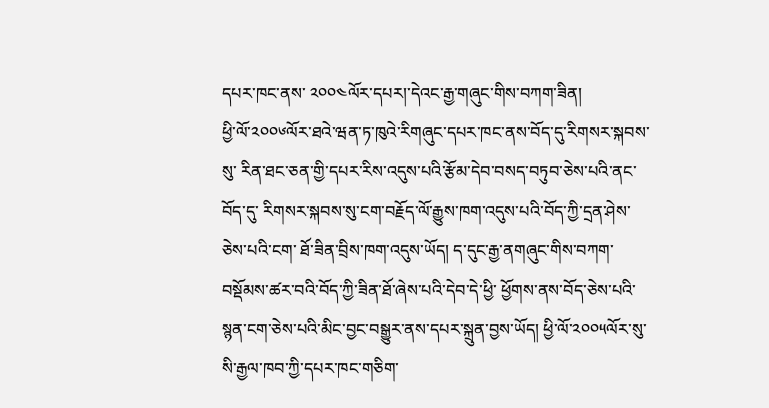དཔར་ཁང་ནས་ ༢༠༠༤ལོར་དཔར།་དེའང་རྒྱ་གཞུང་གིས་བཀག་ཟིན།
ཕྱི་ལོ་༢༠༠༦ལོར་ཐའེ་ཝན་ཏ་ཁུའེ་རིགཞུང་དཔར་ཁང་ནས་བོད་དུ་རིགསར་སྐབས་སུ་ རིན་ཐང་ཅན་གྱི་དཔར་རིས་འདུས་པའི་རྩོམ་དེབ་བསད་བཏུབ་ཅེས་པའི་ནང་བོད་དུ་ རིགསར་སྐབས་སུ་ངག་བརྗོད་ལོ་རྒྱུས་ཁག་འདུས་པའི་བོད་ཀྱི་དྲན་ཤེས་ཅེས་པའི་ངག་ ཐོ་ཟིན་བྲིས་ཁག་འདུས་ཡོད། ད་དུང་རྒྱ་ནགཞུང་གིས་བཀག་བསྡོམས་ཚར་བའི་བོད་ཀྱི་ཟིན་ཐོ་ཞེས་པའི་དེབ་དེ་ཕྱི་ ཕྱོགས་ནས་བོད་ཅེས་པའི་སྙན་ངག་ཅེས་པའི་མིང་བྱང་བསྒྱུར་ནས་དཔར་སྐྲུན་བྱས་ཡོད། ཕྱི་ལོ་༢༠༠༥ལོར་སུ་སི་རྒྱལ་ཁབ་ཀྱི་དཔར་ཁང་གཅིག་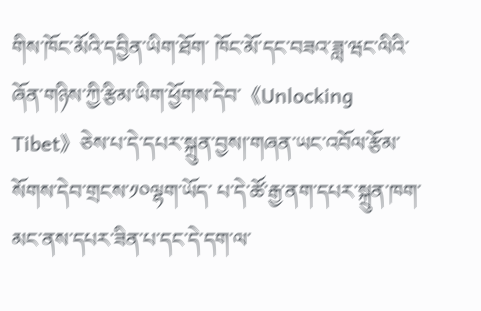གིས་ཁོང་མོའི་དབྱིན་ཡིག་ཐོག་ ཁོང་མོ་དང་བཟའ་ཟླ་ཝང་ལིའི་ཞོན་གཉིས་ཀྱི་རྩིམ་ཡིག་ཕྱོགས་དེབ་《Unlocking Tibet》ཅེས་པ་དེ་དཔར་སྐྲུན་བྱས།་གཞན་ཡང་འབོལ་རྩོམ་སོགས་དེབ་གྲངས་༡༠ལྷག་ཡོད་ པ་དེ་ཚོ་རྒྱ་ནག་དཔར་སྐྲུན་ཁག་མང་ནས་དཔར་ཟིན་པ་དང་དེ་དག་ལ་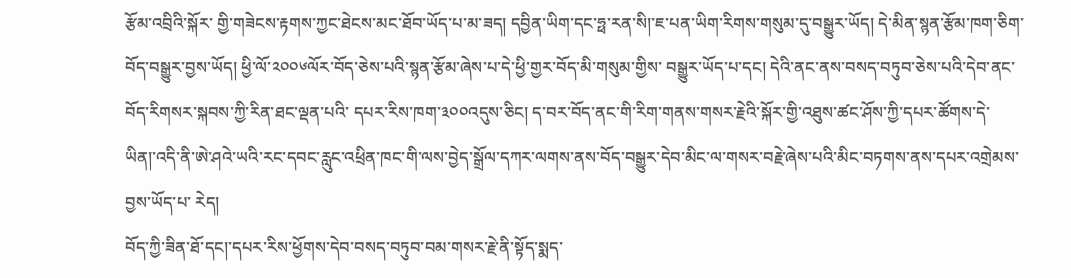རྩོམ་འབྲིའི་སྐོར་ གྱི་གཟེངས་རྟགས་ཀྱང་ཐེངས་མང་ཐོབ་ཡོད་པ་མ་ཟད། དབྱིན་ཡིག་དང་ཧྥ་རན་སི།་ཇ་པན་ཡིག་རིགས་གསུམ་དུ་བསྒྱུར་ཡོད། དེ་མིན་སྙན་རྩོམ་ཁག་ཅིག་བོད་བསྒྱུར་བྱས་ཡོད། ཕྱི་ལོ་༢༠༠༦ལོར་བོད་ཅེས་པའི་སྙན་རྩོམ་ཞེས་པ་དེ་ཕྱི་གྱར་བོད་མི་གསུམ་གྱིས་ བསྒྱུར་ཡོད་པ་དང། དེའི་ནང་ནས་བསད་བཏུབ་ཅེས་པའི་དེབ་ནང་བོད་རིགསར་སྐབས་ཀྱི་རིན་ཐང་ལྡན་པའི་ དཔར་རིས་ཁག་༣༠༠འདུས་ཅིང། ད་བར་བོད་ནང་གི་རིག་གནས་གསར་རྗེའི་སྐོར་གྱི་འཐུས་ཚང་ཤོས་ཀྱི་དཔར་ཚོགས་དེ་ ཡིན།་འདི་ནི་ཨེ་ཤའེ་ཡའི་རང་དབང་རླུང་འཕྲིན་ཁང་གི་ལས་བྱེད་སྒྲོལ་དཀར་ལགས་ནས་བོད་བསྒྱུར་དེབ་མིང་ལ་གསར་བརྗེ་ཞེས་པའི་མིང་བཏགས་ནས་དཔར་འགྲེམས་བྱས་ཡོད་པ་ རེད།
བོད་ཀྱི་ཟིན་ཐོ་དང།་དཔར་རིས་ཕྱོགས་དེབ་བསད་བཏུབ་བམ་གསར་རྗེ་ནི་སྟོད་སྨད་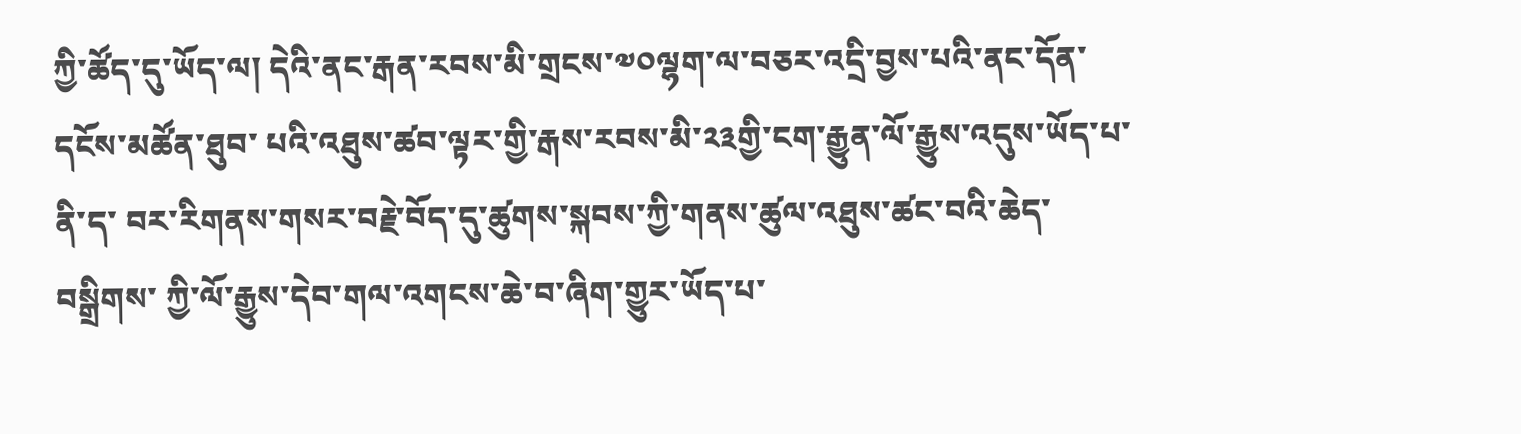ཀྱི་ཚོད་དུ་ཡོད་ལ། དེའི་ནང་རྒན་རབས་མི་གྲངས་༧༠ལྷག་ལ་བཅར་འདྲི་བྱས་པའི་ནང་དོན་དངོས་མཚོན་ཐུབ་ པའི་འཐུས་ཚབ་ལྟར་གྱི་རྒས་རབས་མི་༢༣གྱི་ངག་རྒྱུན་ལོ་རྒྱུས་འདུས་ཡོད་པ་ནི་ད་ བར་རིགནས་གསར་བརྗེ་བོད་དུ་ཚུགས་སྐབས་ཀྱི་གནས་ཚུལ་འཐུས་ཚང་བའི་ཆེད་བསྒྲིགས་ ཀྱི་ལོ་རྒྱུས་དེབ་གལ་འགངས་ཆེ་བ་ཞིག་གྱུར་ཡོད་པ་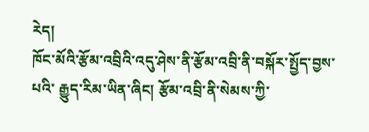རེད།
ཁོང་མོའི་རྩོམ་འབྲིའི་འདུ་ཤེས་ནི་རྩོམ་འབྲི་ནི་བསྐོར་སྤྱོད་བྱས་པའི་ རྒྱུད་རིམ་ཡིན་ཞིང། རྩོམ་འབྲི་ནི་སེམས་ཀྱི་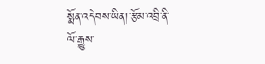སྨོན་འདེབས་ཡིན།་རྩོམ་འབྲི་ནི་ལོ་རྒྱུས་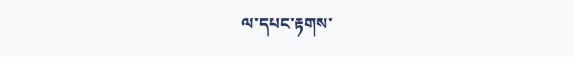ལ་དཔང་རྟགས་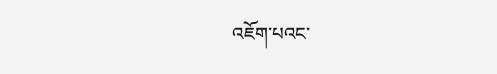འཇོག་པའང་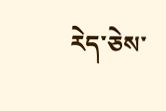རེད་ཅེས་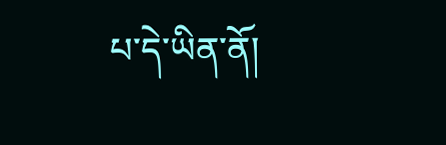པ་དེ་ཡིན་ནོ།